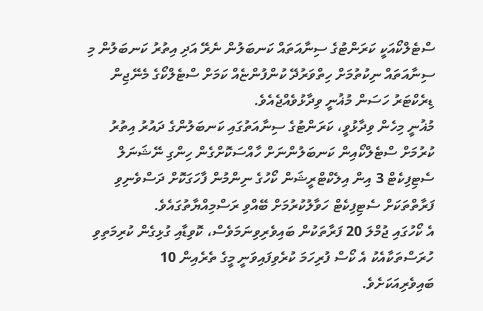ސްޓެލްކޯއަކީ ކަރަންޓުގެ ސިނާއަތައް ކަނބަލުން ނެރޭ އަދި އިތުރު ކަނބަލުން މި ސިނާއަތައް ނިކުތުމަށް ހިތްވަރުދޭ ކުންފުންޏެއް ކަމަށް ސްޓެލްކޯގެ މެނޭޖިން ޑިރެކްޓަރު ހަސަން މުޣުނީ ވިދާޅުވެއްޖެއެވެ.
މުޣުނީ މިހެން ވިދާޅުވީ، ކަރަންޓުގެ ސިނާއަތުގައި ކަނބަލުންގެ ދައުރު އިތުރު ކުރުމަށް ސްޓެލްކޯއިން ކަނބަލުންނަށް ހާއްސަކޮށްގެން ހިންގި ނޭޝަނަލް ސެޓިފިކެޓް 3 އިން އިލެކްޓްރީޝަން ކޯހުގެ ނިންމުން ފާހަގަކޮށް ދަސްވެނިވި ފަރާތްތަކަށް ސެޓިފިކެޓް ހަވާލުކުރުމަށް ބޭއްވި ރަސްމިއްޔާތުގައެވެ.
އެ ކޯހުގައި ޖުމްލަ 20 ފަރާތަކުން ބައިވެރިވިނަމަވެސް، ކޮވިޑާއި ގުޅިގެން ކުރިމަތިވި ހުރަސްތަކާއެކު އެ ކޯސް ފުރިހަމަ ކުރެވިފައިވަނީ މީގެ ތެރެއިން 10 ބައިވެރިއަކަށެވެ.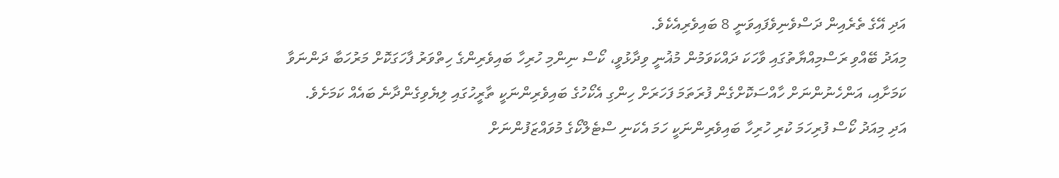އަދި އޭގެ ތެރެއިން ދަސްވެނިވެފައިވަނީ 8 ބައިވެރިއެކެވެ.
މިއަދު ބޭއްވި ރަސްމިއްޔާތުގައި ވާހަކަ ދައްކަވަމުން މުޣުނީ ވިދާޅުވީ، ކޯސް ނިންމި ހުރިހާ ބައިވެރިންގެ ހިތްވަރު ފާހަގަކޮށް މަރުހަބާ ދަންނަވާ ކަމަށާއި، އަންހެނުންނަށް ހާއްސަކޮށްގެން ފުރަތަމަ ފަހަރަށް ހިންގި އެކޯހުގެ ބައިވެރިންނަކީ ތާރީހުގައި ލިޔެވިގެންދާނެ ބައެއް ކަމަށެވެ.
އަދި މިއަދު ކޯސް ފުރިހަމަ ކުރި ހުރިހާ ބައިވެރިންނަކީ ހަމަ އެކަނި ސްޓެލްކޯގެ މުވައްޒަފުންނަށް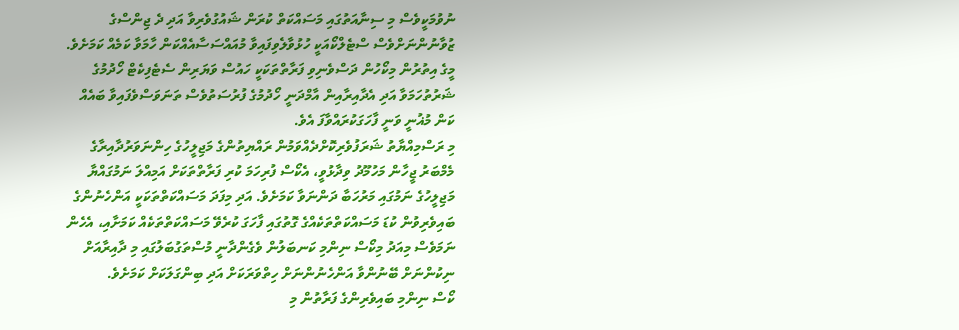ނުވުމަކީވެސް މި ސިނާއަތުގައި މަސައްކަތް ކުރަން ޝައުގުވެރިވާ އަދި ދެ ޖިންސްގެ ޒުވާނުންނަށްވެސް ސްޓެލްކޯއަކީ ހުޅުވާލެވިފައިވާ މުއައްސަސާއެއްކަން ހާމަވާ ކަމެއް ކަމަށެވެ.
މީގެ އިތުރުން މިކޯހުން ދަސްވެނިވި ފަރާތްތަކަކީ ހައުސް ވަޔަރިން ސެޓެފިކެޓް ހޯދުމުގެ ޝަރުތުހަމަވާ އަދި އެދާއިރާއިން އާމްދަނީ ހޯދުމުގެ ފުރުސަތުވެސް ތަނަވަސްވެފައިވާ ބައެއް ކަން މުޣުނީ ވަނީ ފާހަގަކުރައްވާފަ އެވެ.
މި ރަސްމިއްޔާތު ޝަރަފުވެރިކޮށްދެއްވަމުން ރައްޔިތުންގެ މަޖިލީހުގެ ހިންނަވަރުދާއިރާގެ މެމްބަރު ޖީހާން މަހުމޫދު ވިދާޅުވީ، އެކޯސް ފުރިހަމަ ކުރި ފަރާތްތަކަށް އަމިއްލަ ނަމުގައްޔާ މަޖިލީހުގެ ނަމުގައި މަރުހަބާ ދަންނަވާ ކަމަށެވެ. އަދި މިފަދަ މަސައްކަތްތަކަކީ އަންހެނުންގެ ބައިވެރިވުން ކުޑަ މަސައްކަތްތަކެއްގެ ގޮތުގައި ފާހަގަ ކުރެވޭ މަސައްކަތްތަކެއް ކަމަށާއި، އެހެން ނަމަވެސް މިއަދު މިކޯސް ނިންމި ކަނބަލުން ވެގެންދާނީ މުސްތަގުބަލުގައި މި ދާއިރާއަށް ނިކުންނަށް ބޭނުންވާ އަންހެނުންނަށް ހިތްވަރަކަށް އަދި ބިންގަލަކަށް ކަމަށެވެ.
ކޯސް ނިންމި ބައިވެރިންގެ ފަރާތުން މި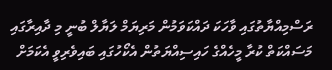ރަސްމިއްޔާތުގައި ވާހަކަ ދައްކަވަމުން މަރިޔަމް ލަޔާލް ބުނީ މި ދާއިރާގައި މަސައްކަތް ކުރާ މީހެއްގެ ހައިސިއްޔަތުން އެކޯހުގައި ބައިވެރިވީ އެކަމަށް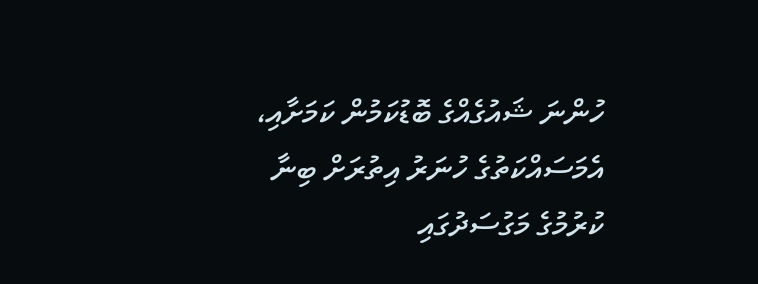ހުންނަ ޝައުގެއްގެ ބޮޑުކަމުން ކަމަށާއި، އެމަސައްކަތުގެ ހުނަރު އިތުރަށް ބިނާ ކުރުމުގެ މަގުސަދުގައި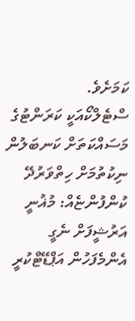ކަމަށެވެ.
ސްޓެލްކޯއަކީ ކަރަންޓުގެ މަސައްކަތަށް ކަނބަލުން ނިކުތުމަށް ހިތްވަރުދޭ ކުންފުންޏެއް: މުޣުނީ
އަރުޝީފަށް ނެގީ
އެންމެފަހުން އަޕްޑޭޓްކުރީ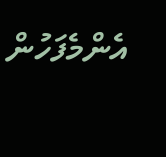އެންމެފަހުން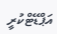އަޕްޑޭޓްކުރީ